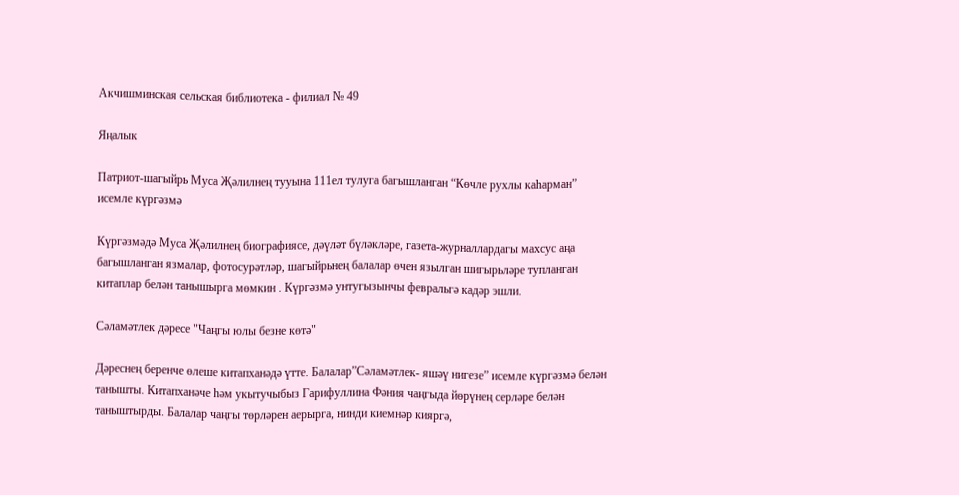Акчишминская сельская библиотека - филиал № 49

Яңалык

Патриот-шагыйрь Муса Җәлилнең тууына 111ел тулуга багышланган “Көчле рухлы каһарман” исемле күргәзмә

Күргәзмәдә Муса Җәлилнең биографиясе, дәүләт бүләкләре, газета-журналлардагы махсус аңа багышланган язмалар, фотосурәтләр, шагыйрьнең балалар өчен язылган шигырьләре тупланган китаплар белән танышырга мөмкин . Күргәзмә унтугызынчы февральгә кадәр эшли.

Сәламәтлек дәресе "Чаңгы юлы безне көтә"

Дәреснең беренче өлеше китапханәдә үтте. Балалар”Сәламәтлек- яшәү нигезе” исемле күргәзмә белән танышты. Китапханәче һәм укытучыбыз Гарифуллина Фәния чаңгыда йөрүнең серләре белән таныштырды. Балалар чаңгы төрләрен аерырга, нинди киемнәр кияргә,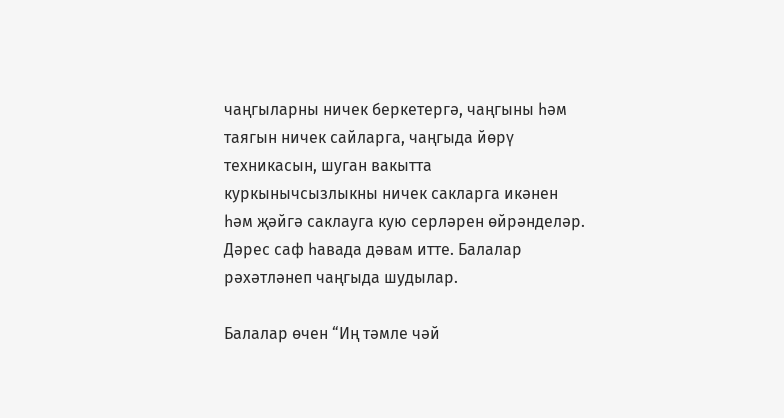чаңгыларны ничек беркетергә, чаңгыны һәм таягын ничек сайларга, чаңгыда йөрү техникасын, шуган вакытта куркынычсызлыкны ничек сакларга икәнен һәм җәйгә саклауга кую серләрен өйрәнделәр. Дәрес саф һавада дәвам итте. Балалар рәхәтләнеп чаңгыда шудылар.

Балалар өчен “Иң тәмле чәй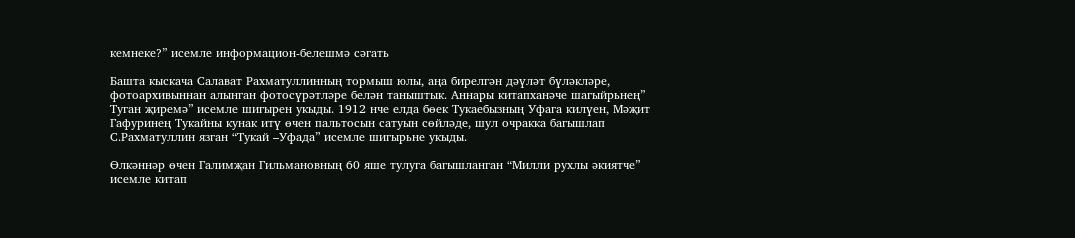кемнеке?” исемле информацион-белешмә сәгать

Башта кыскача Салават Рахматуллинның тормыш юлы, аңа бирелгән дәүләт бүләкләре, фотоархивыннан алынган фотосүрәтләре белән таныштык. Аннары китапханәче шагыйрьнең” Туган җиремә” исемле шигырен укыды. 1912 нче елда бөек Тукаебызның Уфага килүен, Мәҗит Гафуринең Тукайны кунак итү өчен пальтосын сатуын сөйләде, шул очракка багышлап С.Рахматуллин язган “Тукай –Уфада” исемле шигырьне укыды.

Өлкәннәр өчен Галимҗан Гильмановның 60 яше тулуга багышланган “Милли рухлы әкиятче” исемле китап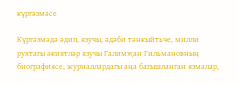күргәзмәсе

Күргәзмәдә әдип, язучы, әдәби тәнкыйтьче, милли рухтагы әкиятләр язучы Галимҗан Гильмановның биографиясе, журналлардагы аңа багышланган язмалар,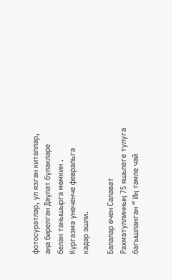фотосурәтләр, ул язган китаплар, аңа бирелгән Дәүләт бүләкләре белән танышырга мөмкин . Күргәзмә унөченче февральгә кадәр эшли.

Балалар өчен Салават Рахматуллинның 75 яшьлеге тулуга багышланган “ Иң тәмле чәй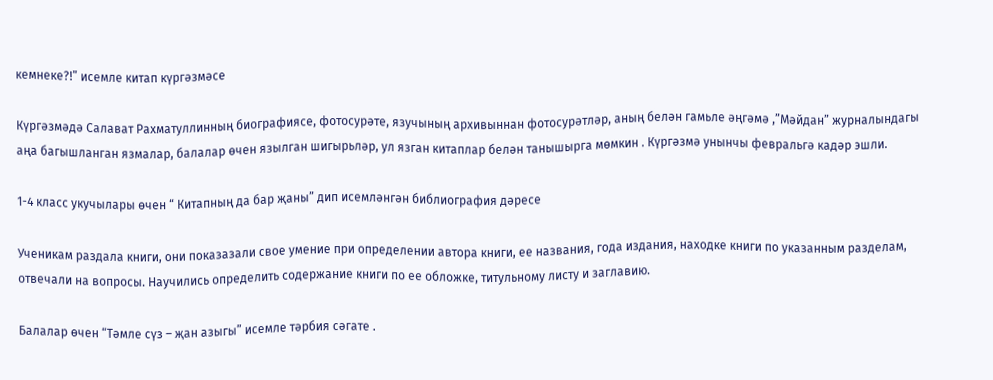кемнеке?!” исемле китап күргәзмәсе

Күргәзмәдә Салават Рахматуллинның биографиясе, фотосурәте, язучының архивыннан фотосурәтләр, аның белән гамьле әңгәмә ,”Мәйдан” журналындагы аңа багышланган язмалар, балалар өчен язылган шигырьләр, ул язган китаплар белән танышырга мөмкин . Күргәзмә унынчы февральгә кадәр эшли.

1-4 класс укучылары өчен “ Китапның да бар җаны” дип исемләнгән библиография дәресе

Ученикам раздала книги, они показазали свое умение при определении автора книги, ее названия, года издания, находке книги по указанным разделам, отвечали на вопросы. Научились определить содержание книги по ее обложке, титульному листу и заглавию.

Балалар өчен “Тәмле сүз – җан азыгы” исемле тәрбия сәгате .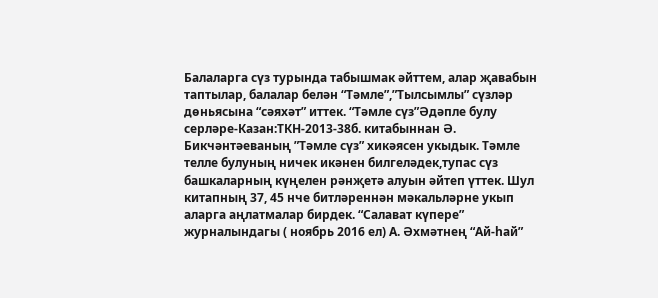Балаларга сүз турында табышмак әйттем, алар җавабын таптылар, балалар белән “Тәмле”,”Тылсымлы” сүзләр дөньясына “сәяхәт” иттек. “Тәмле сүз”Әдәпле булу серләре-Казан:ТКН-2013-38б. китабыннан Ә. Бикчәнтәеваның ”Тәмле сүз” хикәясен укыдык. Тәмле телле булуның ничек икәнен билгеләдек,тупас сүз башкаларның күңелен рәнҗетә алуын әйтеп үттек. Шул китапның 37, 45 нче битләреннән мәкальләрне укып аларга аңлатмалар бирдек. “Салават күпере” журналындагы ( ноябрь 2016 ел) А. Әхмәтнең “Ай-һай”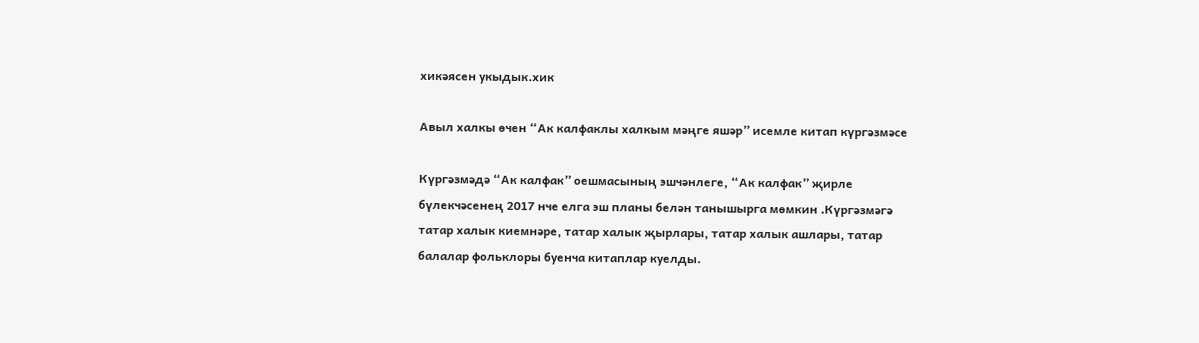хикәясен укыдык.хик

Авыл халкы өчен “Ак калфаклы халкым мәңге яшәр” исемле китап күргәзмәсе

Күргәзмәдә “Ак калфак” оешмасының эшчәнлеге, “Ак калфак” җирле бүлекчәсенең 2017 нче елга эш планы белән танышырга мөмкин .Күргәзмәгә татар халык киемнәре, татар халык җырлары, татар халык ашлары, татар балалар фольклоры буенча китаплар куелды.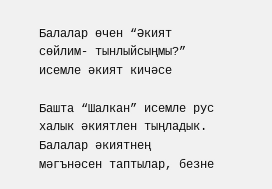Балалар өчен “Әкият сөйлим- тынлыйсыңмы?” исемле әкият кичәсе

Башта “Шалкан” исемле рус халык әкиятлен тыңладык. Балалар әкиятнең мәгънәсен таптылар, безне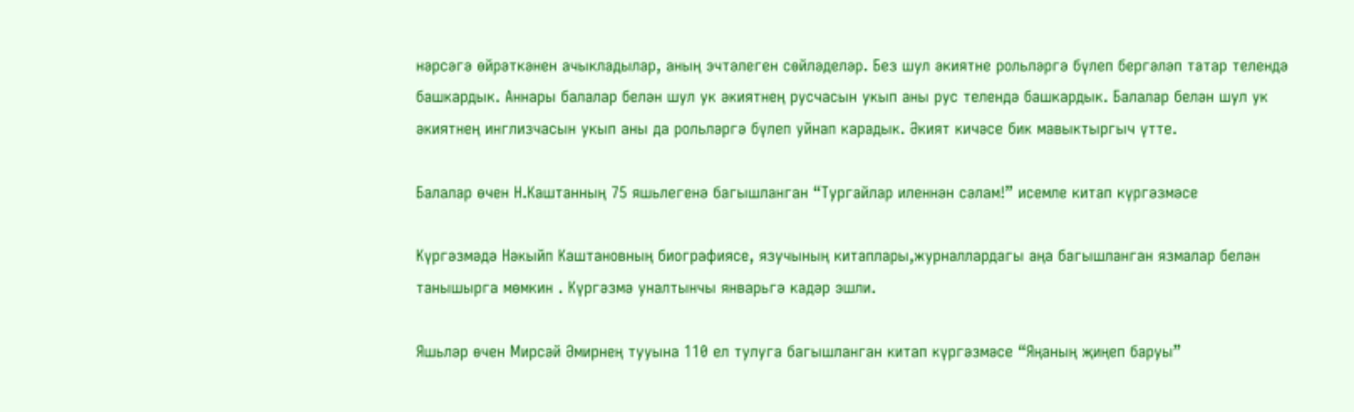нәрсәгә өйрәткәнен ачыкладылар, аның эчтәлеген сөйләделәр. Без шул әкиятне рольләргә бүлеп бергәләп татар телендә башкардык. Аннары балалар белән шул ук әкиятнең русчасын укып аны рус телендә башкардык. Балалар белән шул ук әкиятнең инглизчасын укып аны да рольләргә бүлеп уйнап карадык. Әкият кичәсе бик мавыктыргыч үтте.

Балалар өчен Н.Каштанның 75 яшьлегенә багышланган “Тургайлар иленнән сәлам!” исемле китап күргәзмәсе

Күргәзмәдә Нәкыйп Каштановның биографиясе, язучының китаплары,журналлардагы аңа багышланган язмалар белән танышырга мөмкин . Күргәзмә уналтынчы январьгә кадәр эшли.

Яшьләр өчен Мирсәй Әмирнең тууына 110 ел тулуга багышланган китап күргәзмәсе “Яңаның җиңеп баруы”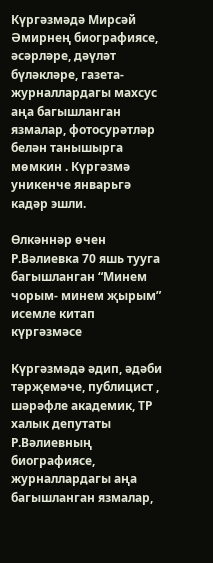Күргәзмәдә Мирсәй Әмирнең биографиясе, әсәрләре, дәүләт бүләкләре, газета-журналлардагы махсус аңа багышланган язмалар, фотосурәтләр белән танышырга мөмкин . Күргәзмә уникенче январьгә кадәр эшли.

Өлкәннәр өчен Р.Вәлиевка 70 яшь тууга багышланган “Минем чорым- минем җырым” исемле китап күргәзмәсе

Күргәзмәдә әдип, әдәби тәрҗемәче, публицист , шәрәфле академик, ТР халык депутаты Р.Вәлиевның биографиясе, журналлардагы аңа багышланган язмалар,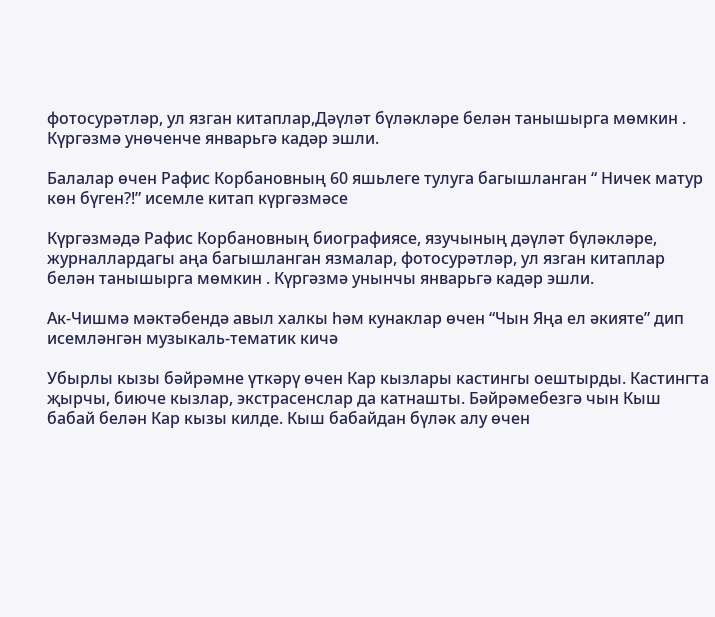фотосурәтләр, ул язган китаплар,Дәүләт бүләкләре белән танышырга мөмкин . Күргәзмә унөченче январьгә кадәр эшли.

Балалар өчен Рафис Корбановның 60 яшьлеге тулуга багышланган “ Ничек матур көн бүген?!” исемле китап күргәзмәсе

Күргәзмәдә Рафис Корбановның биографиясе, язучының дәүләт бүләкләре, журналлардагы аңа багышланган язмалар, фотосурәтләр, ул язган китаплар белән танышырга мөмкин . Күргәзмә унынчы январьгә кадәр эшли.

Ак-Чишмә мәктәбендә авыл халкы һәм кунаклар өчен “Чын Яңа ел әкияте” дип исемләнгән музыкаль-тематик кичә

Убырлы кызы бәйрәмне үткәрү өчен Кар кызлары кастингы оештырды. Кастингта җырчы, биюче кызлар, экстрасенслар да катнашты. Бәйрәмебезгә чын Кыш бабай белән Кар кызы килде. Кыш бабайдан бүләк алу өчен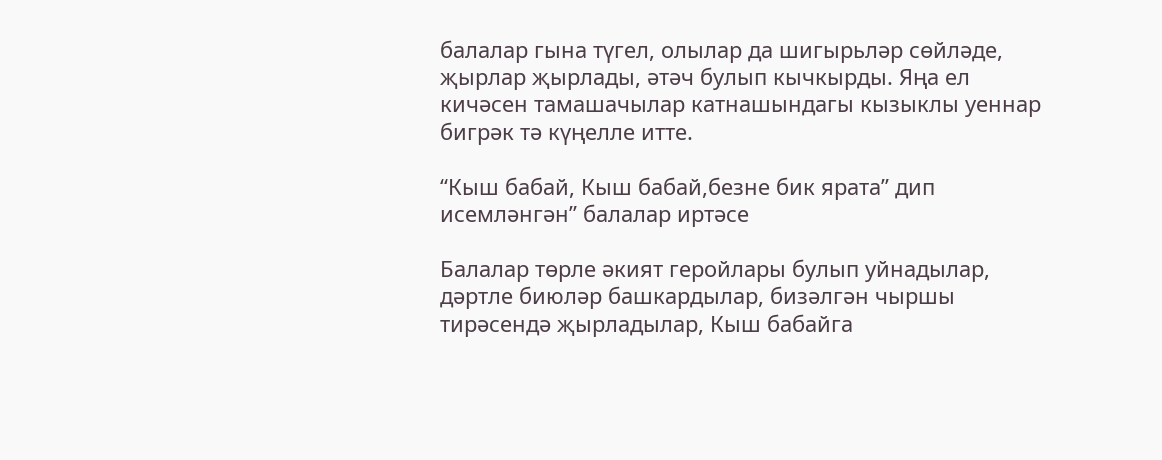балалар гына түгел, олылар да шигырьләр сөйләде, җырлар җырлады, әтәч булып кычкырды. Яңа ел кичәсен тамашачылар катнашындагы кызыклы уеннар бигрәк тә күңелле итте.

“Кыш бабай, Кыш бабай,безне бик ярата” дип исемләнгән” балалар иртәсе

Балалар төрле әкият геройлары булып уйнадылар, дәртле биюләр башкардылар, бизәлгән чыршы тирәсендә җырладылар, Кыш бабайга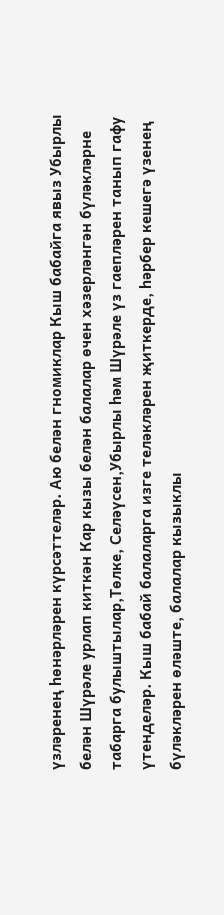үзләренең һөнәрләрен күрсәттеләр. Аю белән гномиклар Кыш бабайга явыз Убырлы белән Шүрәле урлап киткән Кар кызы белән балалар өчен хәзерләнгән бүләкләрне табарга булыштылар,Төлке, Селәүсен,Убырлы һәм Шүрәле үз гаепләрен танып гафу үтенделәр. Кыш бабай балаларга изге теләкләрен җиткерде, һәрбер кешегә үзенең бүләкләрен өләште, балалар кызыклы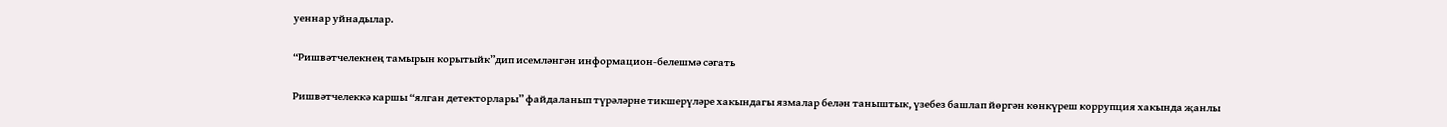уеннар уйнадылар.

“Ришвәтчелекнең тамырын корытыйк”дип исемләнгән информацион-белешмә сәгать

Ришвәтчелеккә каршы “ялган детекторлары” файдаланып түрәләрне тикшерүләре хакындагы язмалар белән таныштык, үзебез башлап йөргән көнкүреш коррупция хакында җанлы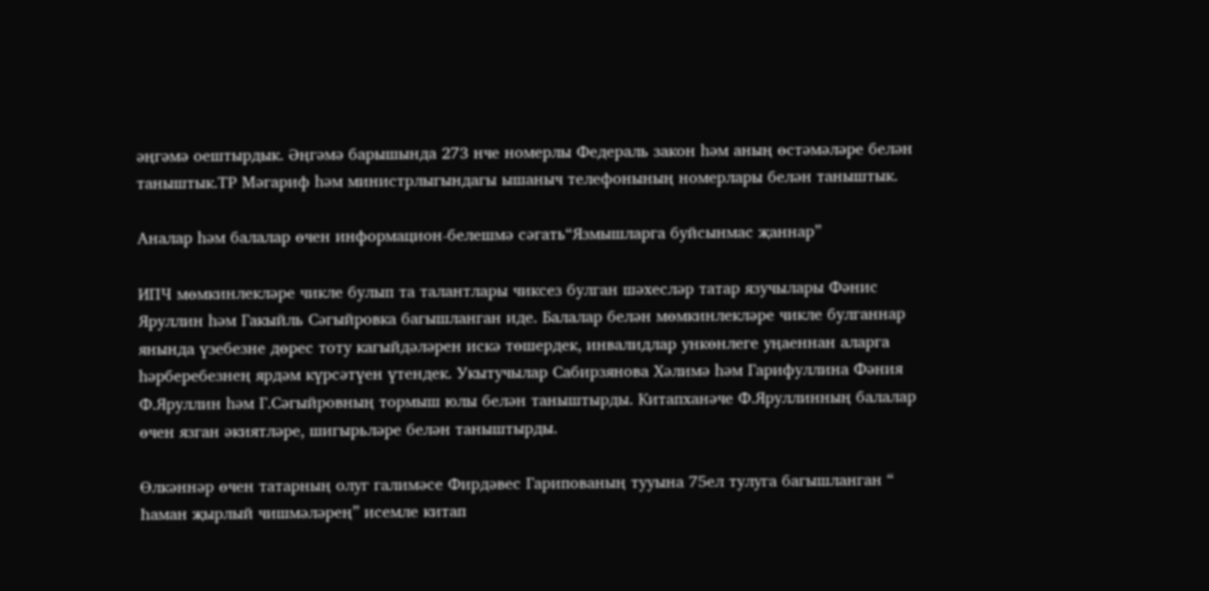әңгәмә оештырдык. Әңгәмә барышында 273 нче номерлы Федераль закон һәм аның өстәмәләре белән таныштык.ТР Мәгариф һәм министрлыгындагы ышаныч телефонының номерлары белән таныштык.

Аналар һәм балалар өчен информацион-белешмә сәгать“Язмышларга буйсынмас җаннар”

ИПЧ мөмкинлекләре чикле булып та талантлары чиксез булган шәхесләр татар язучылары Фәнис Яруллин һәм Гакыйль Сәгыйровка багышланган иде. Балалар белән мөмкинлекләре чикле булганнар янында үзебезне дөрес тоту кагыйдәләрен искә төшердек, инвалидлар ункөнлеге уңаеннан аларга һәрберебезнең ярдәм күрсәтүен үтендек. Укытучылар Сабирзянова Хәлимә һәм Гарифуллина Фәния Ф.Яруллин һәм Г.Сәгыйровның тормыш юлы белән таныштырды. Китапханәче Ф.Яруллинның балалар өчен язган әкиятләре, шигырьләре белән таныштырды.

Өлкәннәр өчен татарның олуг галимәсе Фирдәвес Гарипованың тууына 75ел тулуга багышланган “ Һаман җырлый чишмәләрең” исемле китап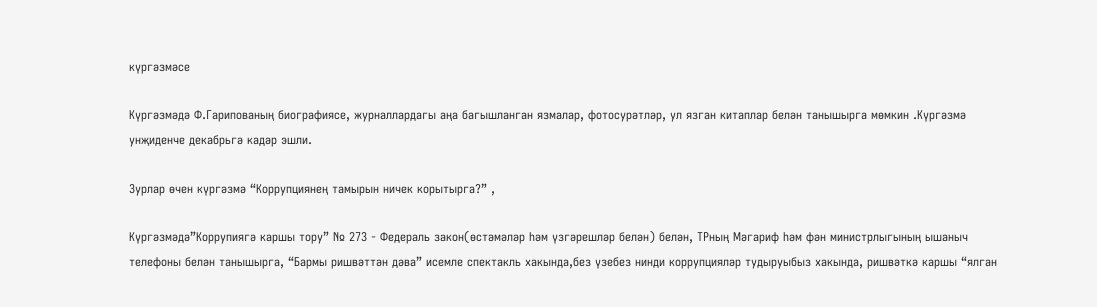күргәзмәсе

Күргәзмәдә Ф.Гарипованың биографиясе, журналлардагы аңа багышланган язмалар, фотосурәтләр, ул язган китаплар белән танышырга мөмкин .Күргәзмә унҗиденче декабрьгә кадәр эшли.

Зурлар өчен күргәзмә “Коррупциянең тамырын ничек корытырга?” ,

Күргәзмәдә”Коррупиягә каршы тору” № 273 - Федераль закон(өстәмәләр һәм үзгәрешләр белән) белән, ТРның Мәгариф һәм фән министрлыгының ышаныч телефоны белән танышырга, “Бармы ришвәттән дәва” исемле спектакль хакында,без үзебез нинди коррупцияләр тудыруыбыз хакында, ришвәткә каршы “ялган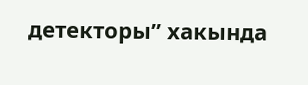детекторы” хакында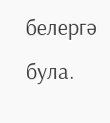белергә була.